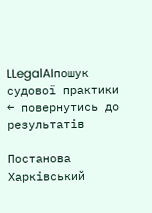LLegalAIпошук судової практики
← повернутись до результатів

Постанова Харківський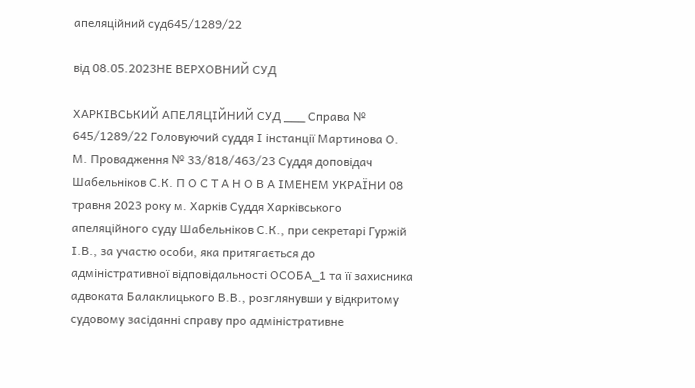апеляційний суд645/1289/22

від 08.05.2023НЕ ВЕРХОВНИЙ СУД

ХАРКІВСЬКИЙ АПЕЛЯЦІЙНИЙ СУД ___ Справа № 645/1289/22 Головуючий суддя І інстанції Мартинова О. М. Провадження № 33/818/463/23 Суддя доповідач Шабельніков С.К. П О С Т А Н О В А ІМЕНЕМ УКРАЇНИ 08 травня 2023 року м. Харків Суддя Харківського апеляційного суду Шабельніков С.К., при секретарі Гуржій І.В., за участю особи, яка притягається до адміністративної відповідальності ОСОБА_1 та її захисника адвоката Балаклицького В.В., розглянувши у відкритому судовому засіданні справу про адміністративне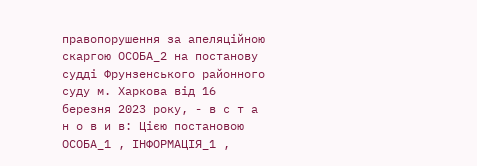правопорушення за апеляційною скаргою ОСОБА_2 на постанову судді Фрунзенського районного суду м. Харкова від 16 березня 2023 року, - в с т а н о в и в: Цією постановою ОСОБА_1 , ІНФОРМАЦІЯ_1 ,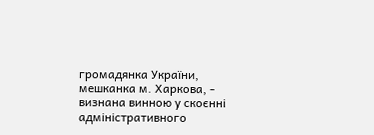громадянка України, мешканка м. Харкова, - визнана винною у скоєнні адміністративного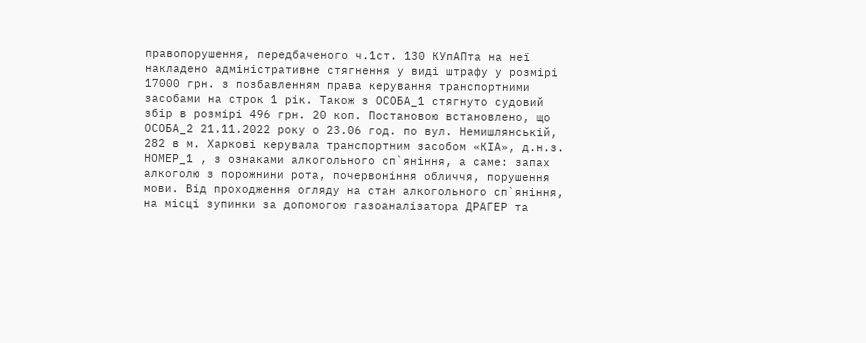правопорушення, передбаченого ч.1ст. 130 КУпАПта на неї накладено адміністративне стягнення у виді штрафу у розмірі 17000 грн. з позбавленням права керування транспортними засобами на строк 1 рік. Також з ОСОБА_1 стягнуто судовий збір в розмірі 496 грн. 20 коп. Постановою встановлено, що ОСОБА_2 21.11.2022 року о 23.06 год. по вул. Немишлянській, 282 в м. Харкові керувала транспортним засобом «КІА», д.н.з. НОМЕР_1 , з ознаками алкогольного сп`яніння, а саме: запах алкоголю з порожнини рота, почервоніння обличчя, порушення мови. Від проходження огляду на стан алкогольного сп`яніння, на місці зупинки за допомогою газоаналізатора ДРАГЕР та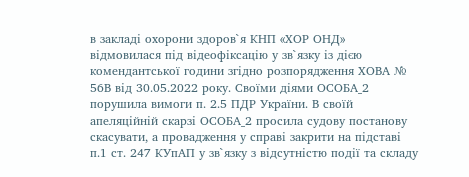в закладі охорони здоров`я КНП «ХОР ОНД» відмовилася під відеофіксацію у зв`язку із дією комендантської години згідно розпорядження ХОВА № 56В від 30.05.2022 року. Своїми діями ОСОБА_2 порушила вимоги п. 2.5 ПДР України. В своїй апеляційній скарзі ОСОБА_2 просила судову постанову скасувати, а провадження у справі закрити на підставі п.1 ст. 247 КУпАП у зв`язку з відсутністю події та складу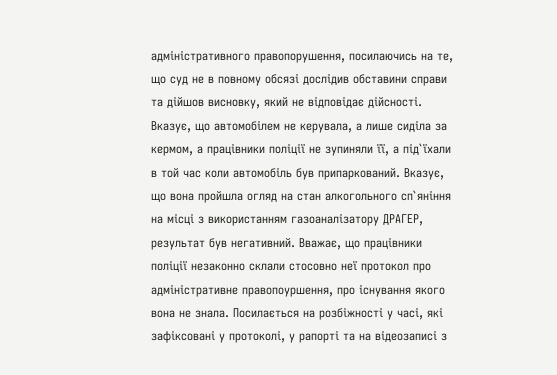адміністративного правопорушення, посилаючись на те, що суд не в повному обсязі дослідив обставини справи та дійшов висновку, який не відповідає дійсності. Вказує, що автомобілем не керувала, а лише сиділа за кермом, а працівники поліції не зупиняли її, а під`їхали в той час коли автомобіль був припаркований. Вказує, що вона пройшла огляд на стан алкогольного сп`яніння на місці з використанням газоаналізатору ДРАГЕР, результат був негативний. Вважає, що працівники поліції незаконно склали стосовно неї протокол про адміністративне правопоуршення, про існування якого вона не знала. Посилається на розбіжності у часі, які зафіксовані у протоколі, у рапорті та на відеозаписі з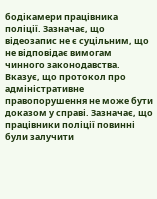бодікамери працівника поліції. Зазначає, що відеозапис не є суцільним, що не відповідає вимогам чинного законодавства. Вказує, що протокол про адміністративне правопорушення не може бути доказом у справі. Зазначає, що працівники поліції повинні були залучити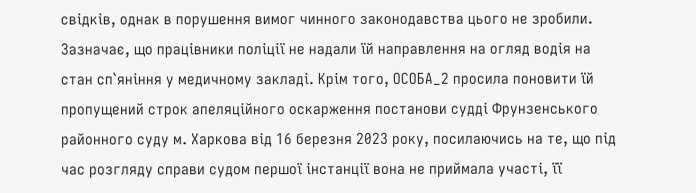свідків, однак в порушення вимог чинного законодавства цього не зробили. Зазначає, що працівники поліції не надали їй направлення на огляд водія на стан сп`яніння у медичному закладі. Крім того, ОСОБА_2 просила поновити їй пропущений строк апеляційного оскарження постанови судді Фрунзенського районного суду м. Харкова від 16 березня 2023 року, посилаючись на те, що під час розгляду справи судом першої інстанції вона не приймала участі, її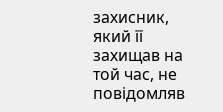захисник, який її захищав на той час, не повідомляв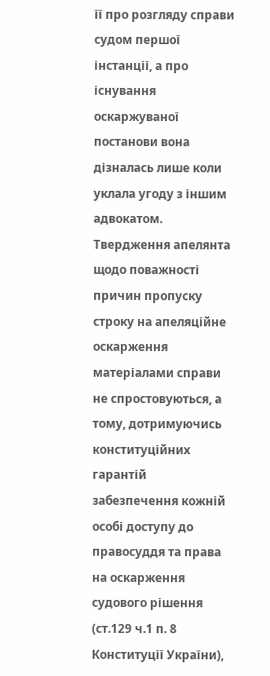її про розгляду справи судом першої інстанції, а про існування оскаржуваної постанови вона дізналась лише коли уклала угоду з іншим адвокатом. Твердження апелянта щодо поважності причин пропуску строку на апеляційне оскарження матеріалами справи не спростовуються, а тому, дотримуючись конституційних гарантій забезпечення кожній особі доступу до правосуддя та права на оскарження судового рішення (ст.129 ч.1 п. 8 Конституції України),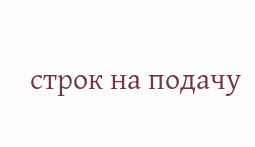строк на подачу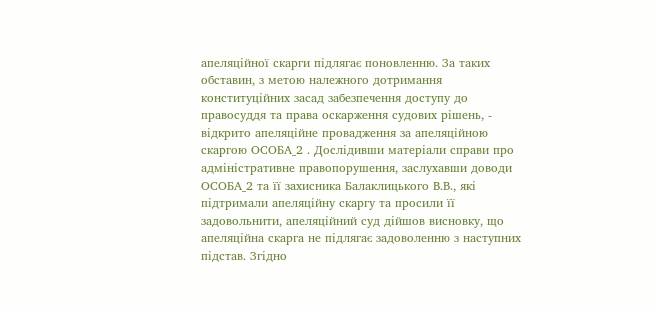апеляційної скарги підлягає поновленню. За таких обставин, з метою належного дотримання конституційних засад забезпечення доступу до правосуддя та права оскарження судових рішень, - відкрито апеляційне провадження за апеляційною скаргою ОСОБА_2 . Дослідивши матеріали справи про адміністративне правопорушення, заслухавши доводи ОСОБА_2 та її захисника Балаклицького В.В., які підтримали апеляційну скаргу та просили її задовольнити, апеляційний суд дійшов висновку, що апеляційна скарга не підлягає задоволенню з наступних підстав. Згідно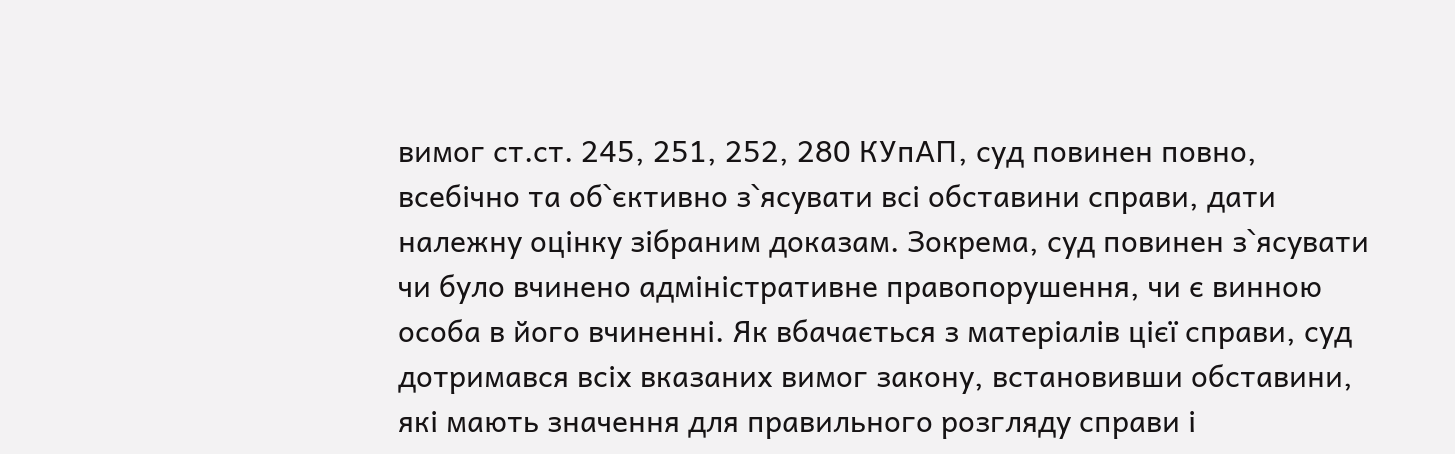вимог ст.ст. 245, 251, 252, 280 КУпАП, суд повинен повно, всебічно та об`єктивно з`ясувати всі обставини справи, дати належну оцінку зібраним доказам. Зокрема, суд повинен з`ясувати чи було вчинено адміністративне правопорушення, чи є винною особа в його вчиненні. Як вбачається з матеріалів цієї справи, суд дотримався всіх вказаних вимог закону, встановивши обставини, які мають значення для правильного розгляду справи і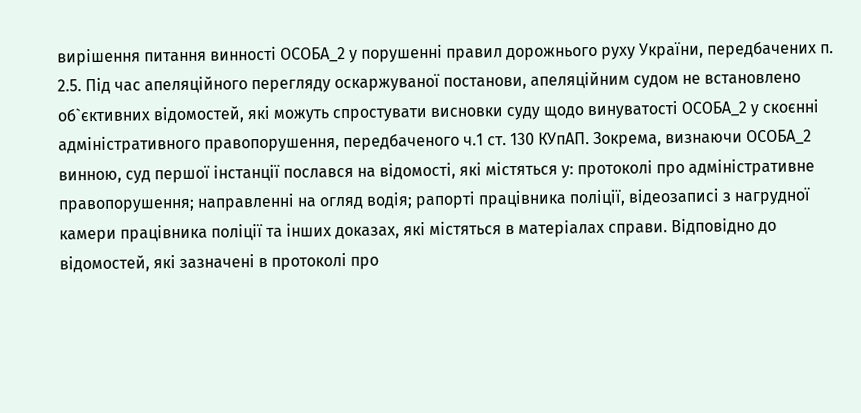вирішення питання винності ОСОБА_2 у порушенні правил дорожнього руху України, передбачених п. 2.5. Під час апеляційного перегляду оскаржуваної постанови, апеляційним судом не встановлено об`єктивних відомостей, які можуть спростувати висновки суду щодо винуватості ОСОБА_2 у скоєнні адміністративного правопорушення, передбаченого ч.1 ст. 130 КУпАП. Зокрема, визнаючи ОСОБА_2 винною, суд першої інстанції послався на відомості, які містяться у: протоколі про адміністративне правопорушення; направленні на огляд водія; рапорті працівника поліції, відеозаписі з нагрудної камери працівника поліції та інших доказах, які містяться в матеріалах справи. Відповідно до відомостей, які зазначені в протоколі про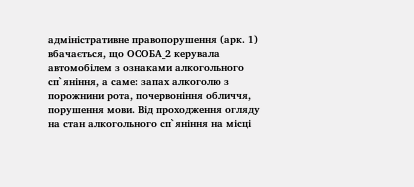адміністративне правопорушення (арк. 1) вбачається, що ОСОБА_2 керувала автомобілем з ознаками алкогольного сп`яніння, а саме: запах алкоголю з порожнини рота, почервоніння обличчя, порушення мови. Від проходження огляду на стан алкогольного сп`яніння на місці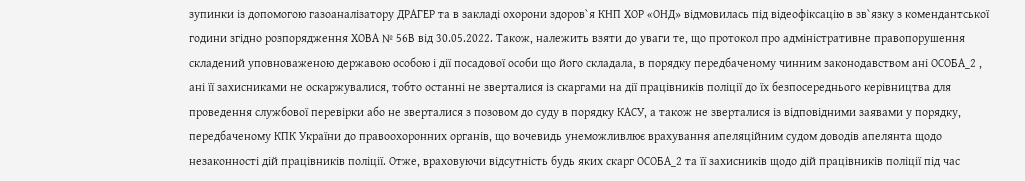зупинки із допомогою газоаналізатору ДРАГЕР та в закладі охорони здоров`я КНП ХОР «ОНД» відмовилась під відеофіксацію в зв`язку з комендантської години згідно розпорядження ХОВА № 56В від 30.05.2022. Також, належить взяти до уваги те, що протокол про адміністративне правопорушення складений уповноваженою державою особою і дії посадової особи що його складала, в порядку передбаченому чинним законодавством ані ОСОБА_2 , ані її захисниками не оскаржувалися, тобто останні не зверталися із скаргами на дії працівників поліції до їх безпосереднього керівництва для проведення службової перевірки або не зверталися з позовом до суду в порядку КАСУ, а також не зверталися із відповідними заявами у порядку, передбаченому КПК України до правоохоронних органів, що вочевидь унеможливлює врахування апеляційним судом доводів апелянта щодо незаконності дій працівників поліції. Отже, враховуючи відсутність будь яких скарг ОСОБА_2 та її захисників щодо дій працівників поліції під час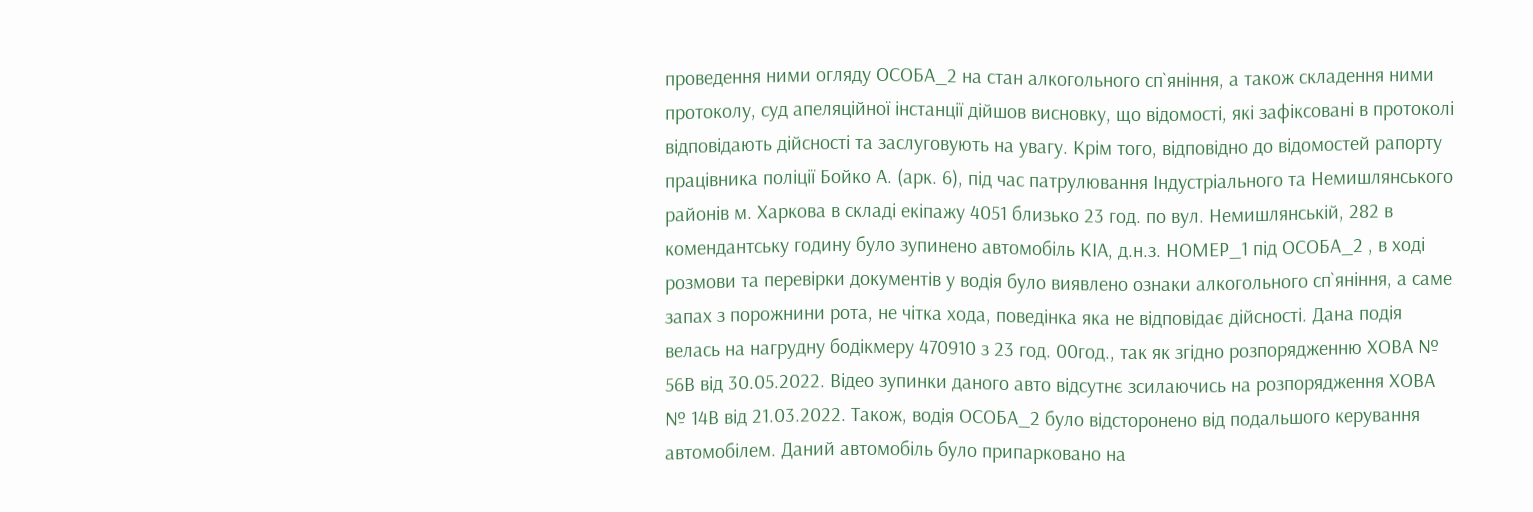проведення ними огляду ОСОБА_2 на стан алкогольного сп`яніння, а також складення ними протоколу, суд апеляційної інстанції дійшов висновку, що відомості, які зафіксовані в протоколі відповідають дійсності та заслуговують на увагу. Крім того, відповідно до відомостей рапорту працівника поліції Бойко А. (арк. 6), під час патрулювання Індустріального та Немишлянського районів м. Харкова в складі екіпажу 4051 близько 23 год. по вул. Немишлянській, 282 в комендантську годину було зупинено автомобіль КІА, д.н.з. НОМЕР_1 під ОСОБА_2 , в ході розмови та перевірки документів у водія було виявлено ознаки алкогольного сп`яніння, а саме запах з порожнини рота, не чітка хода, поведінка яка не відповідає дійсності. Дана подія велась на нагрудну бодікмеру 470910 з 23 год. 00год., так як згідно розпорядженню ХОВА № 56В від 30.05.2022. Відео зупинки даного авто відсутнє зсилаючись на розпорядження ХОВА № 14В від 21.03.2022. Також, водія ОСОБА_2 було відсторонено від подальшого керування автомобілем. Даний автомобіль було припарковано на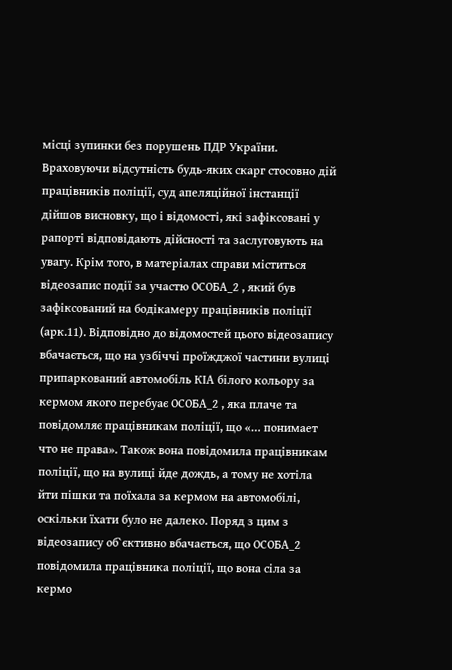місці зупинки без порушень ПДР України. Враховуючи відсутність будь-яких скарг стосовно дій працівників поліції, суд апеляційної інстанції дійшов висновку, що і відомості, які зафіксовані у рапорті відповідають дійсності та заслуговують на увагу. Крім того, в матеріалах справи міститься відеозапис події за участю ОСОБА_2 , який був зафіксований на бодікамеру працівників поліції (арк.11). Відповідно до відомостей цього відеозапису вбачається, що на узбіччі проїжджої частини вулиці припаркований автомобіль КІА білого кольору за кермом якого перебуає ОСОБА_2 , яка плаче та повідомляє працівникам поліції, що «… понимает что не права». Також вона повідомила працівникам поліції, що на вулиці йде дождь, а тому не хотіла йти пішки та поїхала за кермом на автомобілі, оскільки їхати було не далеко. Поряд з цим з відеозапису об`єктивно вбачається, що ОСОБА_2 повідомила працівника поліції, що вона сіла за кермо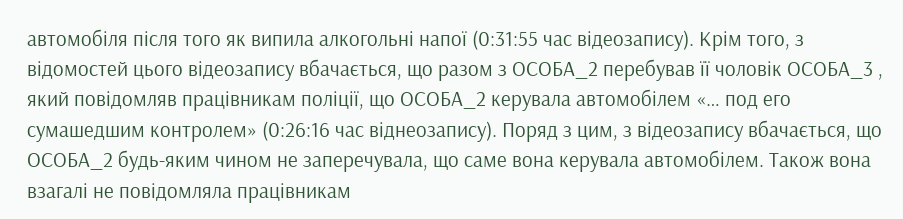автомобіля після того як випила алкогольні напої (0:31:55 час відеозапису). Крім того, з відомостей цього відеозапису вбачається, що разом з ОСОБА_2 перебував її чоловік ОСОБА_3 , який повідомляв працівникам поліції, що ОСОБА_2 керувала автомобілем «… под его сумашедшим контролем» (0:26:16 час віднеозапису). Поряд з цим, з відеозапису вбачається, що ОСОБА_2 будь-яким чином не заперечувала, що саме вона керувала автомобілем. Також вона взагалі не повідомляла працівникам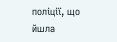поліції, що йшла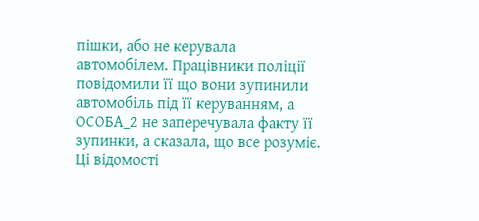пішки, або не керувала автомобілем. Працівники поліції повідомили її що вони зупинили автомобіль під її керуванням, а ОСОБА_2 не заперечувала факту її зупинки, а сказала, що все розуміє. Ці відомості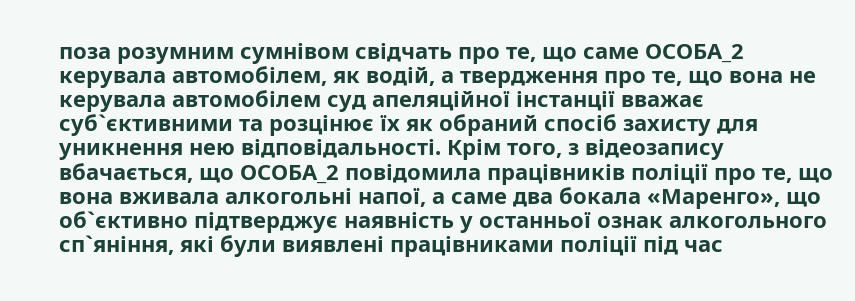поза розумним сумнівом свідчать про те, що саме ОСОБА_2 керувала автомобілем, як водій, а твердження про те, що вона не керувала автомобілем суд апеляційної інстанції вважає суб`єктивними та розцінює їх як обраний спосіб захисту для уникнення нею відповідальності. Крім того, з відеозапису вбачається, що ОСОБА_2 повідомила працівників поліції про те, що вона вживала алкогольні напої, а саме два бокала «Маренго», що об`єктивно підтверджує наявність у останньої ознак алкогольного сп`яніння, які були виявлені працівниками поліції під час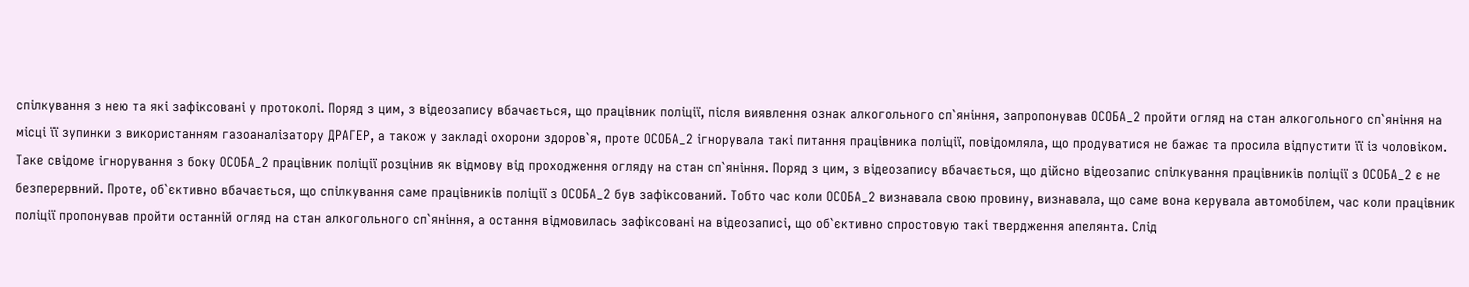спілкування з нею та які зафіксовані у протоколі. Поряд з цим, з відеозапису вбачається, що працівник поліції, після виявлення ознак алкогольного сп`яніння, запропонував ОСОБА_2 пройти огляд на стан алкогольного сп`яніння на місці її зупинки з використанням газоаналізатору ДРАГЕР, а також у закладі охорони здоров`я, проте ОСОБА_2 ігнорувала такі питання працівника поліції, повідомляла, що продуватися не бажає та просила відпустити її із чоловіком. Таке свідоме ігнорування з боку ОСОБА_2 працівник поліції розцінив як відмову від проходження огляду на стан сп`яніння. Поряд з цим, з відеозапису вбачається, що дійсно відеозапис спілкування працівників поліції з ОСОБА_2 є не безперервний. Проте, об`єктивно вбачається, що спілкування саме працівників поліції з ОСОБА_2 був зафіксований. Тобто час коли ОСОБА_2 визнавала свою провину, визнавала, що саме вона керувала автомобілем, час коли працівник поліції пропонував пройти останній огляд на стан алкогольного сп`яніння, а остання відмовилась зафіксовані на відеозаписі, що об`єктивно спростовую такі твердження апелянта. Слід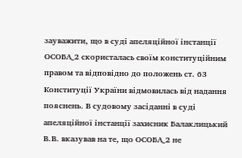зауважити, що в суді апеляційної інстанції ОСОБА_2 скористалась своїм конституційним правом та відповідно до положень ст. 63 Конституції України відмовилась від надання пояснень. В судовому засіданні в суді апеляційної інстанції захисник Балаклицький В.В. вказував на те, що ОСОБА_2 не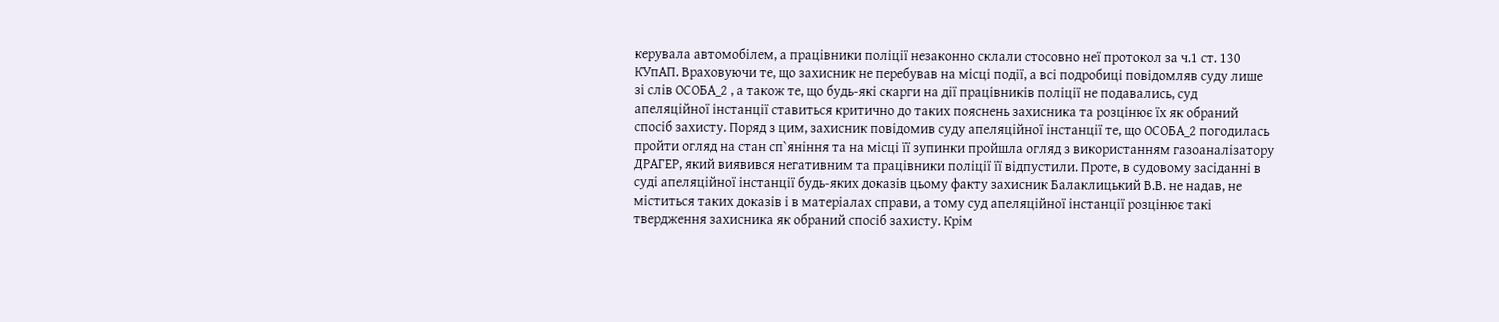керувала автомобілем, а працівники поліції незаконно склали стосовно неї протокол за ч.1 ст. 130 КУпАП. Враховуючи те, що захисник не перебував на місці події, а всі подробиці повідомляв суду лише зі слів ОСОБА_2 , а також те, що будь-які скарги на дії працівників поліції не подавались, суд апеляційної інстанції ставиться критично до таких пояснень захисника та розцінює їх як обраний спосіб захисту. Поряд з цим, захисник повідомив суду апеляційної інстанції те, що ОСОБА_2 погодилась пройти огляд на стан сп`яніння та на місці її зупинки пройшла огляд з використанням газоаналізатору ДРАГЕР, який виявився негативним та працівники поліції її відпустили. Проте, в судовому засіданні в суді апеляційної інстанції будь-яких доказів цьому факту захисник Балаклицький В.В. не надав, не міститься таких доказів і в матеріалах справи, а тому суд апеляційної інстанції розцінює такі твердження захисника як обраний спосіб захисту. Крім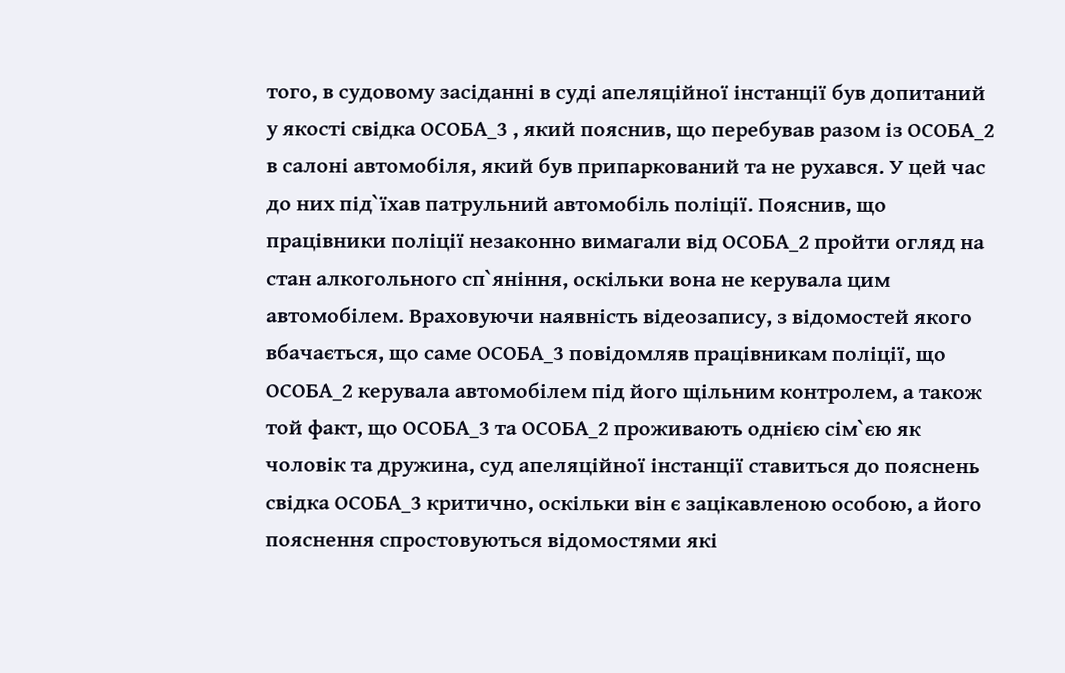того, в судовому засіданні в суді апеляційної інстанції був допитаний у якості свідка ОСОБА_3 , який пояснив, що перебував разом із ОСОБА_2 в салоні автомобіля, який був припаркований та не рухався. У цей час до них під`їхав патрульний автомобіль поліції. Пояснив, що працівники поліції незаконно вимагали від ОСОБА_2 пройти огляд на стан алкогольного сп`яніння, оскільки вона не керувала цим автомобілем. Враховуючи наявність відеозапису, з відомостей якого вбачається, що саме ОСОБА_3 повідомляв працівникам поліції, що ОСОБА_2 керувала автомобілем під його щільним контролем, а також той факт, що ОСОБА_3 та ОСОБА_2 проживають однією сім`єю як чоловік та дружина, суд апеляційної інстанції ставиться до пояснень свідка ОСОБА_3 критично, оскільки він є зацікавленою особою, а його пояснення спростовуються відомостями які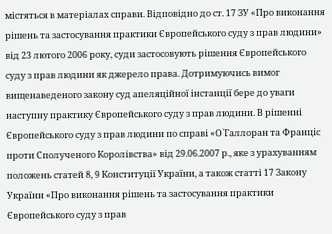містяться в матеріалах справи. Відповідно до ст. 17 ЗУ «Про виконання рішень та застосування практики Європейського суду з прав людини» від 23 лютого 2006 року, суди застосовують рішення Європейського суду з прав людини як джерело права. Дотримуючись вимог вищенаведеного закону суд апеляційної інстанції бере до уваги наступну практику Європейського суду з прав людини. В рішенні Європейського суду з прав людини по справі «О`Галлоран та Франціс проти Сполученого Королівства» від 29.06.2007 р., яке з урахуванням положень статей 8, 9 Конституції України, а також статті 17 Закону України «Про виконання рішень та застосування практики Європейського суду з прав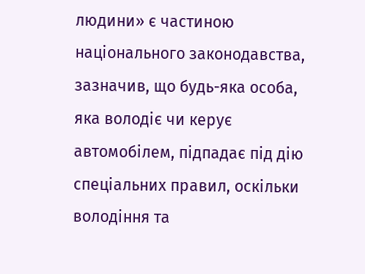людини» є частиною національного законодавства, зазначив, що будь-яка особа, яка володіє чи керує автомобілем, підпадає під дію спеціальних правил, оскільки володіння та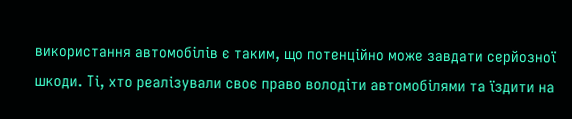використання автомобілів є таким, що потенційно може завдати серйозної шкоди. Ті, хто реалізували своє право володіти автомобілями та їздити на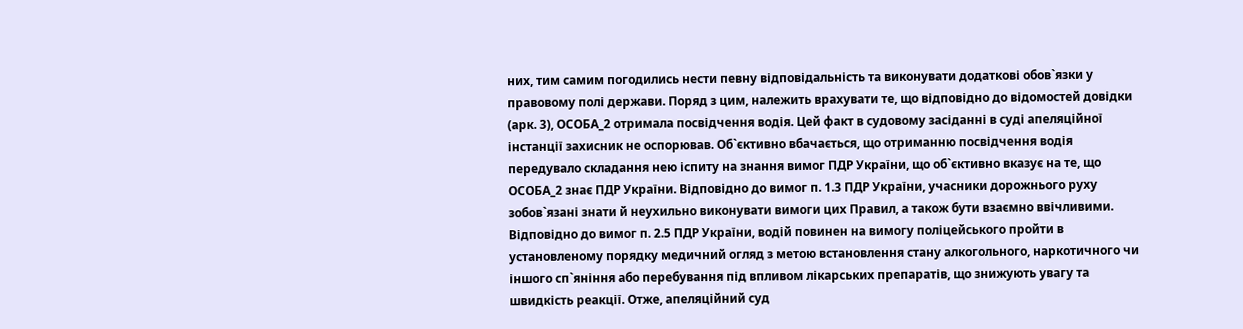них, тим самим погодились нести певну відповідальність та виконувати додаткові обов`язки у правовому полі держави. Поряд з цим, належить врахувати те, що відповідно до відомостей довідки (арк. 3), ОСОБА_2 отримала посвідчення водія. Цей факт в судовому засіданні в суді апеляційної інстанції захисник не оспорював. Об`єктивно вбачається, що отриманню посвідчення водія передувало складання нею іспиту на знання вимог ПДР України, що об`єктивно вказує на те, що ОСОБА_2 знає ПДР України. Відповідно до вимог п. 1.3 ПДР України, учасники дорожнього руху зобов`язані знати й неухильно виконувати вимоги цих Правил, а також бути взаємно ввічливими. Відповідно до вимог п. 2.5 ПДР України, водій повинен на вимогу поліцейського пройти в установленому порядку медичний огляд з метою встановлення стану алкогольного, наркотичного чи іншого сп`яніння або перебування під впливом лікарських препаратів, що знижують увагу та швидкість реакції. Отже, апеляційний суд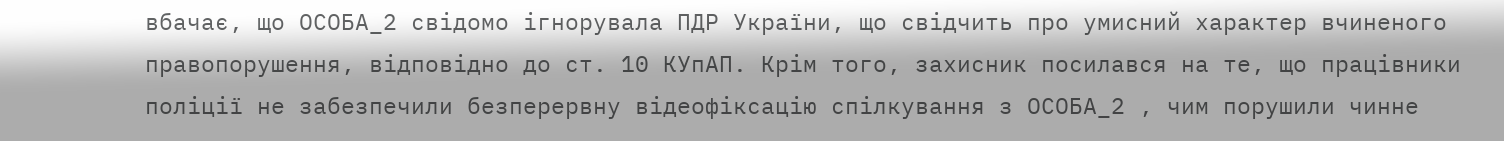вбачає, що ОСОБА_2 свідомо ігнорувала ПДР України, що свідчить про умисний характер вчиненого правопорушення, відповідно до ст. 10 КУпАП. Крім того, захисник посилався на те, що працівники поліції не забезпечили безперервну відеофіксацію спілкування з ОСОБА_2 , чим порушили чинне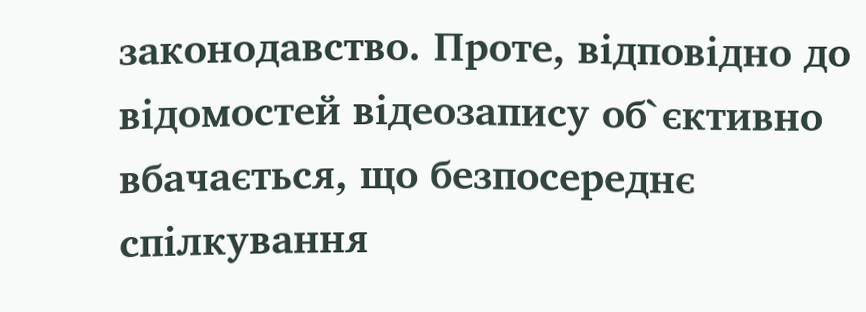законодавство. Проте, відповідно до відомостей відеозапису об`єктивно вбачається, що безпосереднє спілкування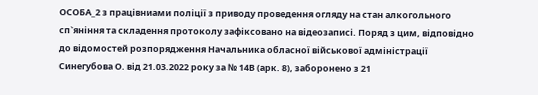ОСОБА_2 з працівниами поліції з приводу проведення огляду на стан алкогольного сп`яніння та складення протоколу зафіксовано на відеозаписі. Поряд з цим, відповідно до відомостей розпорядження Начальника обласної військової адміністрації Синегубова О. від 21.03.2022 року за № 14В (арк. 8), заборонено з 21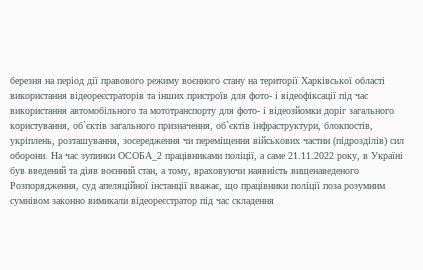березня на період дії правового режиму воєнного стану на території Харківської області використання відеореєстраторів та інших пристроїв для фото- і відеофіксації під час використання автомобільного та мототранспорту для фото- і відеозйомки доріг загального користування, об`єктів загального призначення, об`єктів інфраструктури, блокпостів, укріплень, розташування, зосередження чи переміщення військових частин (підрозділів) сил оборони. На час зупинки ОСОБА_2 працівниками поліції, а саме 21.11.2022 року, в Україні був введений та діяв воєнний стан, а тому, враховуючи наявність вищенаведеного Розпорядження, суд апеляційної інстанції вважає, що працівники поліції поза розумним сумнівом законно вимикали відеореєстратор під час складення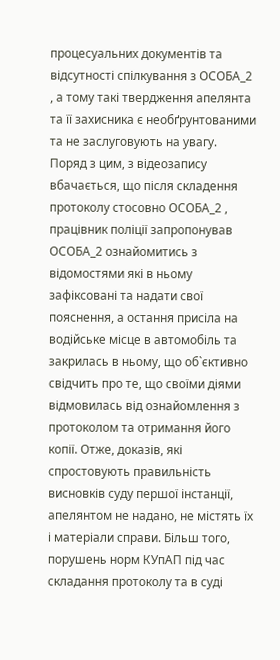процесуальних документів та відсутності спілкування з ОСОБА_2 , а тому такі твердження апелянта та її захисника є необґрунтованими та не заслуговують на увагу. Поряд з цим, з відеозапису вбачається, що після складення протоколу стосовно ОСОБА_2 , працівник поліції запропонував ОСОБА_2 ознайомитись з відомостями які в ньому зафіксовані та надати свої пояснення, а остання присіла на водійське місце в автомобіль та закрилась в ньому, що об`єктивно свідчить про те, що своїми діями відмовилась від ознайомлення з протоколом та отримання його копії. Отже, доказів, які спростовують правильність висновків суду першої інстанції, апелянтом не надано, не містять їх і матеріали справи. Більш того, порушень норм КУпАП під час складання протоколу та в суді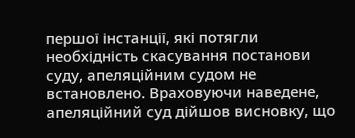першої інстанції, які потягли необхідність скасування постанови суду, апеляційним судом не встановлено. Враховуючи наведене, апеляційний суд дійшов висновку, що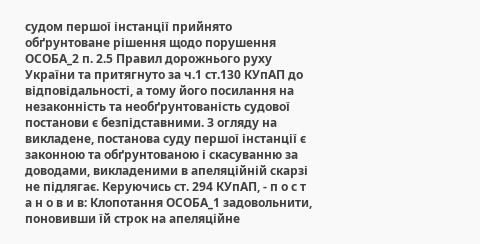судом першої інстанції прийнято обґрунтоване рішення щодо порушення ОСОБА_2 п. 2.5 Правил дорожнього руху України та притягнуто за ч.1 ст.130 КУпАП до відповідальності, а тому його посилання на незаконність та необґрунтованість судової постанови є безпідставними. З огляду на викладене, постанова суду першої інстанції є законною та обґрунтованою і скасуванню за доводами, викладеними в апеляційній скарзі не підлягає. Керуючись ст. 294 КУпАП, - п о с т а н о в и в: Клопотання ОСОБА_1 задовольнити, поновивши їй строк на апеляційне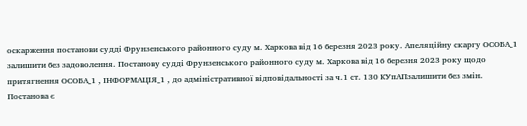оскарження постанови судді Фрунзенського районного суду м. Харкова від 16 березня 2023 року. Апеляційну скаргу ОСОБА_1 залишити без задоволення. Постанову судді Фрунзенського районного суду м. Харкова від 16 березня 2023 року щодо притягнення ОСОБА_1 , ІНФОРМАЦІЯ_1 , до адміністративної відповідальності за ч.1 ст. 130 КУпАПзалишити без змін. Постанова є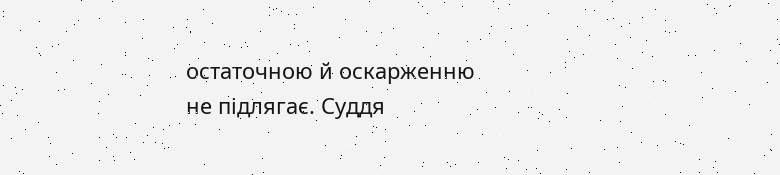остаточною й оскарженню не підлягає. Суддя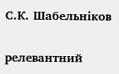С.К. Шабельніков

релевантний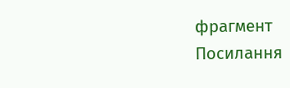фрагмент
Посилання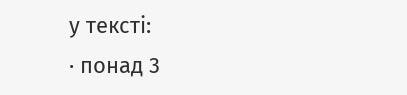у тексті:
· понад 3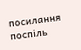посилання поспіль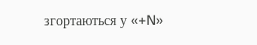згортаються у «+N»